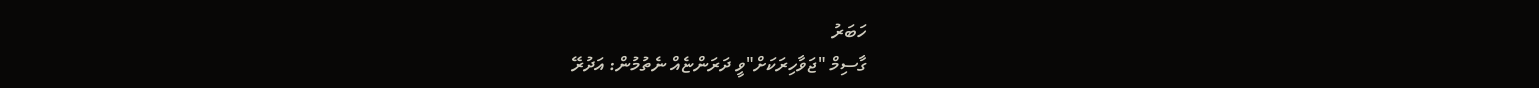ހަބަރު
ގާސިމް "ޖަވާހިރަކަށް"ވީ ދަރަންޏެއް ނެތުމުން: އަދުރޭ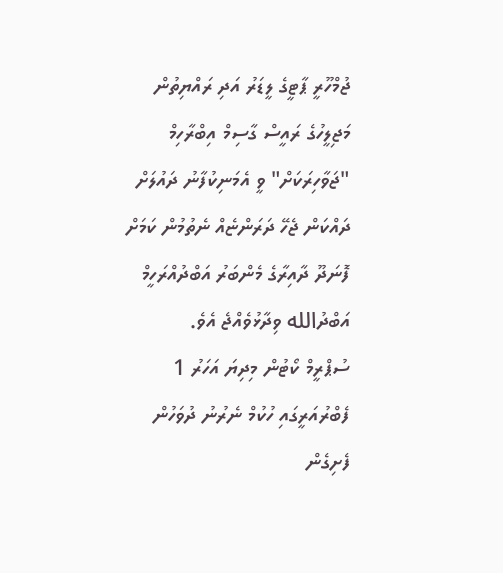ޖުމްހޫރީ ޕާޓީގެ ލީޑަރު އަދި ރައްޔިތުން މަޖިލީހުގެ ރައީސް ގާސިމް އިބްރާހިމް "ޖަވާހިރަކަށް" ވީ އެމަނިކުފާނު ދައުލަށް ދައްކަން ޖެހޭ ދަރަންޏެއް ނެތުމުން ކަމަށް ފޮނަދޫ ދާއިރާގެ މެންބަރު އަބްދުއްރަހީމް އަބްދުالله ވިދާޅުވެއްޖެ އެވެ.
ސުޕްރީމް ކޯޓުން މިދިޔަ އަހަރު 1 ފެބްރުއަރީގައި ހުކުމް ނެރުނު ދުވަހުން ފެށިގެން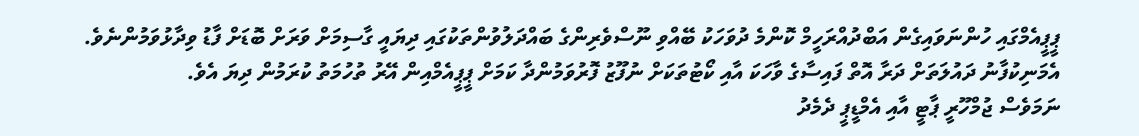ޕީޕީއެމްގައި ހުންނަވައިގެން އަބްދުއްރަހީމް ކޮންމެ ދުވަހަކު ބޭއްވި ނޫސްވެރިންގެ ބައްދަލުވުންތަކުގައި ދިޔައީ ގާސިމަށް ވަރަށް ބޮޑަށް ފާޑު ވިދާޅުވަމުންނެވެ. އެމަނިކުފާނު ދައުލަތަށް ދަރާ އޮތް ފައިސާގެ ވާހަކަ އާއި ކޯޓުތަކަށް ނުފޫޒު ފޮރުވަމުންދާ ކަމަށް ޕީޕީއެމްއިން އޭރު ތުހުމަތު ކުރަމުން ދިޔަ އެވެ.
ނަމަވެސް ޖުމްހޫރީ ޕާޓީ އާއި އެމްޑީޕީ ދެމެދު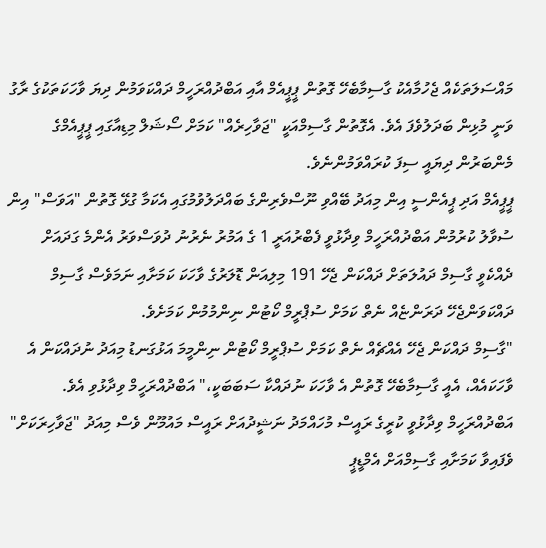މައްސަލަތަކެއް ޖެހުމާއެކު ގާސިމާބެހޭ ގޮތުން ޕީޕީއެމް އާއި އަބްދުއްރަހީމް ދައްކަވަމުން ދިޔަ ވާހަކަތަކުގެ ރާގު ވަނީ މުޅިން ބަދަލުވެފަ އެވެ. އެގޮތުން ގާސިމްއަކީ "ޖަވާހިރެއް" ކަމަށް ސޯޝަލް މިޑިއާގައި ޕީޕީއެމްގެ މެންބަރުން ދިޔައީ ސިފަ ކުރައްވަމުންނެވެ.
ޕީޕީއެމް އަދި ޕީއެންސީ އިން މިއަދު ބޭއްވި ނޫސްވެރިންގެ ބައްދަލުވުމުގައި އެކަމާ ގުޅޭ ގޮތުން "އަވަސް" އިން ސުވާލު ކުރުމުން އަބްދުއްރަހީމް ވިދާޅުވީ ފެބްރުއަރީ 1 ގެ އަމުރު ނެރުނު ދުވަސްވަރު އެންމެ ގަދައަށް ދެއްކެވީ ގާސިމް ދައުލަތަށް ދައްކަން ޖެހޭ 191 މިލިއަން ޑޮލަރުގެ ވާހަކަ ކަމަށާއި ނަމަވެސް ގާސިމް ދައްކަވަންޖެހޭ ދަރަންޏެއް ނެތް ކަމަށް ސުޕްރީމް ކޯޓުން ނިންމުމުން ކަމަށެވެ.
"ގާސިމް ދައްކަން ޖެހޭ އެއްޗެއް ނެތް ކަމަށް ސުޕްރީމް ކޯޓުން ނިންމީމަ އަޅުގަނޑު މިއަދު ނުދައްކަން އެ ވާހަކައެއް، އެއީ ގާސިމާބެހޭ ގޮތުން އެ ވާހަކަ ނުދައްކާ ސަބަބަކީ،" އަބްދުއްރަހީމް ވިދާޅުވި އެވެ.
އަބްދުއްރަހީމް ވިދާޅުވީ ކުރީގެ ރައީސް މުހައްމަދު ނަޝީދުއަށް ރައީސް މައުމޫން ވެސް މިއަދު "ޖަވާހިރަކަށް" ވެފައިވާ ކަމަށާއި ގާސިމްއަށް އެމްޑީޕީ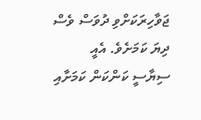ޖަވާހިރަކަށްވި ދުވަސް ވެސް ދިޔަ ކަމަށެވެ. އެއީ ސިޔާސީ ކަންކަން ކަމަށާއި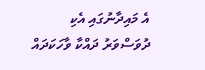އެ މައިދާނުގައި އެކި ދުވަސްވަރު ދައްކާ ވާހަކަދައް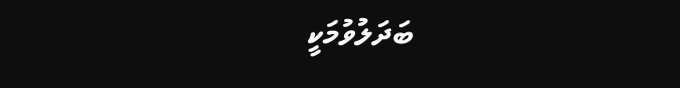ބަދަލުވުމަކީ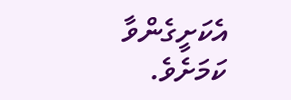އެކަށީގެންވާ ކަމަށެވެ.